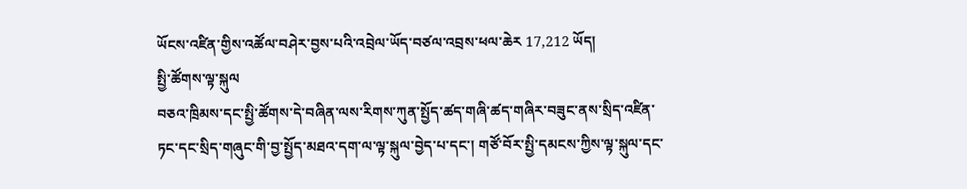ཡོངས་འཛིན་གྱིས་འཚོལ་བཤེར་བྱས་པའི་འབྲེལ་ཡོད་བཙལ་འབྲས་ཕལ་ཆེར 17,212 ཡོད།
སྤྱི་ཚོགས་ལྟ་སྐུལ
བཅའ་ཁྲིམས་དང་སྤྱི་ཚོགས་དེ་བཞིན་ལས་རིགས་ཀུན་སྤྱོད་ཚད་གཞི་ཚད་གཞིར་བཟུང་ནས་སྲིད་འཛིན་ཏང་དང་སྲིད་གཞུང་གི་བྱ་སྤྱོད་མཐའ་དག་ལ་ལྟ་སྐུལ་བྱེད་པ་དང་། གཙོ་བོར་སྤྱི་དམངས་ཀྱིས་ལྟ་སྐུལ་དང་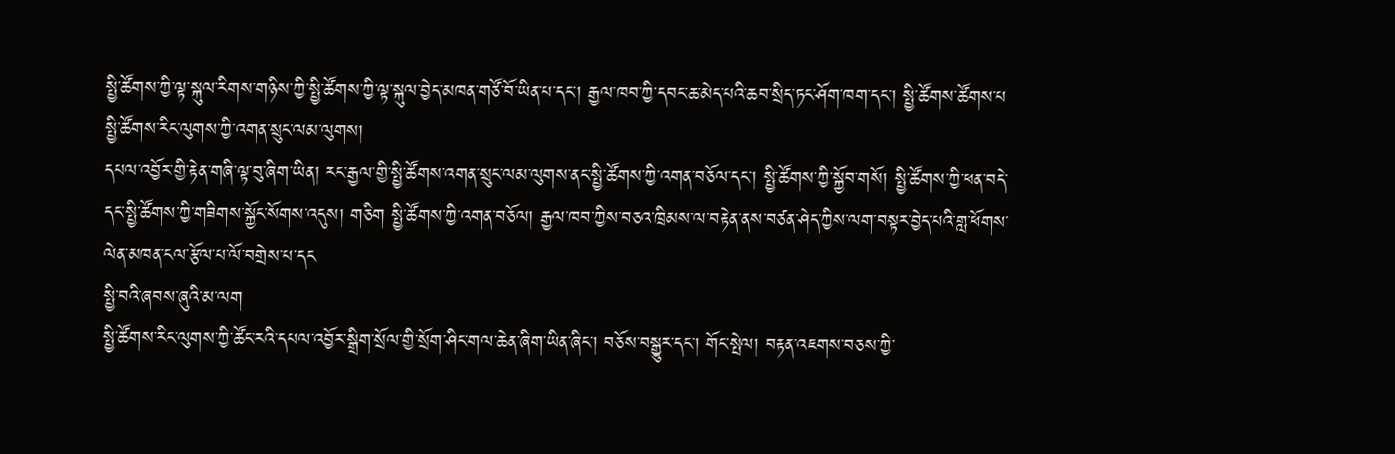སྤྱི་ཚོགས་ཀྱི་ལྟ་སྐུལ་རིགས་གཉིས་ཀྱི་སྤྱི་ཚོགས་ཀྱི་ལྟ་སྐུལ་བྱེད་མཁན་གཙོ་བོ་ཡིན་པ་དང་། རྒྱལ་ཁབ་ཀྱི་དབང་ཆ་མེད་པའི་ཆབ་སྲིད་ཏང་ཤོག་ཁག་དང་། སྤྱི་ཚོགས་ཚོགས་པ
སྤྱི་ཚོགས་རིང་ལུགས་ཀྱི་འགན་སྲུང་ལམ་ལུགས།
དཔལ་འབྱོར་གྱི་རྟེན་གཞི་ལྟ་བུ་ཞིག་ཡིན། རང་རྒྱལ་གྱི་སྤྱི་ཚོགས་འགན་སྲུང་ལམ་ལུགས་ནང་སྤྱི་ཚོགས་ཀྱི་འགན་བཅོལ་དང་། སྤྱི་ཚོགས་ཀྱི་སྐྱོབ་གསོ། སྤྱི་ཚོགས་ཀྱི་ཕན་བདེ་དང་སྤྱི་ཚོགས་ཀྱི་གཟིགས་སྐྱོང་སོགས་འདུས། གཅིག སྤྱི་ཚོགས་ཀྱི་འགན་བཅོལ། རྒྱལ་ཁབ་ཀྱིས་བཅའ་ཁྲིམས་ལ་བརྟེན་ནས་བཙན་ཤེད་ཀྱིས་ལག་བསྟར་བྱེད་པའི་གླ་ཕོགས་ལེན་མཁན་ངལ་རྩོལ་པ་ལོ་བགྲེས་པ་དང
སྤྱི་བའི་ཞབས་ཞུའི་མ་ལག
སྤྱི་ཚོགས་རིང་ལུགས་ཀྱི་ཚོང་རའི་དཔལ་འབྱོར་སྒྲིག་སྲོལ་གྱི་སྲོག་ཤིང་གལ་ཆེན་ཞིག་ཡིན་ཞིང་། བཅོས་བསྒྱུར་དང་། གོང་སྤེལ། བརྟན་འཇགས་བཅས་ཀྱི་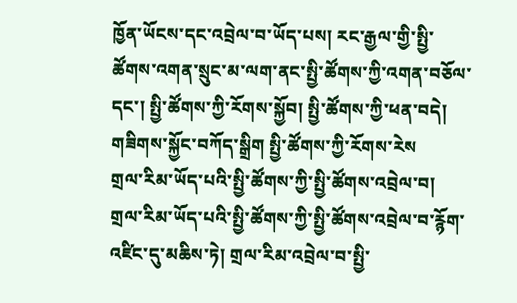ཁྱོན་ཡོངས་དང་འབྲེལ་བ་ཡོད་པས། རང་རྒྱལ་གྱི་སྤྱི་ཚོགས་འགན་སྲུང་མ་ལག་ནང་སྤྱི་ཚོགས་ཀྱི་འགན་བཅོལ་དང་། སྤྱི་ཚོགས་ཀྱི་རོགས་སྐྱོབ། སྤྱི་ཚོགས་ཀྱི་ཕན་བདེ། གཟིགས་སྐྱོང་བཀོད་སྒྲིག སྤྱི་ཚོགས་ཀྱི་རོགས་རེས
གྲལ་རིམ་ཡོད་པའི་སྤྱི་ཚོགས་ཀྱི་སྤྱི་ཚོགས་འབྲེལ་བ།
གྲལ་རིམ་ཡོད་པའི་སྤྱི་ཚོགས་ཀྱི་སྤྱི་ཚོགས་འབྲེལ་བ་རྙོག་འཛིང་དུ་མཆིས་ཏེ། གྲལ་རིམ་འབྲེལ་བ་སྤྱི་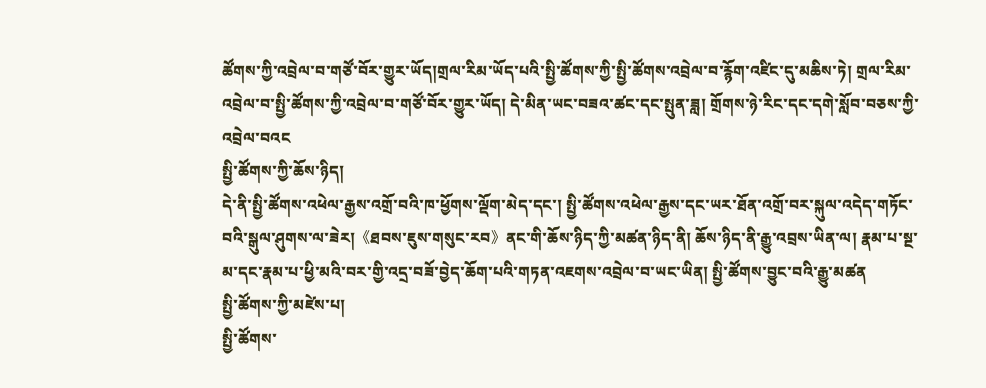ཚོགས་ཀྱི་འབྲེལ་བ་གཙོ་བོར་གྱུར་ཡོད།གྲལ་རིམ་ཡོད་པའི་སྤྱི་ཚོགས་ཀྱི་སྤྱི་ཚོགས་འབྲེལ་བ་རྙོག་འཛིང་དུ་མཆིས་ཏེ། གྲལ་རིམ་འབྲེལ་བ་སྤྱི་ཚོགས་ཀྱི་འབྲེལ་བ་གཙོ་བོར་གྱུར་ཡོད། དེ་མིན་ཡང་བཟའ་ཚང་དང་སྤུན་ཟླ། གྲོགས་ཉེ་རིང་དང་དགེ་སློབ་བཅས་ཀྱི་འབྲེལ་བའང
སྤྱི་ཚོགས་ཀྱི་ཆོས་ཉིད།
དེ་ནི་སྤྱི་ཚོགས་འཕེལ་རྒྱས་འགྲོ་བའི་ཁ་ཕྱོགས་ལྡོག་མེད་དང་། སྤྱི་ཚོགས་འཕེལ་རྒྱས་དང་ཡར་ཐོན་འགྲོ་བར་སྐུལ་འདེད་གཏོང་བའི་སྒུལ་ཤུགས་ལ་ཟེར།《ཐབས་ཇུས་གསུང་རབ》ནང་གི་ཆོས་ཉིད་ཀྱི་མཚན་ཉིད་ནི། ཆོས་ཉིད་ནི་རྒྱུ་འབྲས་ཡིན་ལ། རྣམ་པ་སྔ་མ་དང་རྣམ་པ་ཕྱི་མའི་བར་གྱི་འདྲ་བཟོ་བྱེད་ཆོག་པའི་གཏན་འཇགས་འབྲེལ་བ་ཡང་ཡིན། སྤྱི་ཚོགས་བྱུང་བའི་རྒྱུ་མཚན
སྤྱི་ཚོགས་ཀྱི་མཛེས་པ།
སྤྱི་ཚོགས་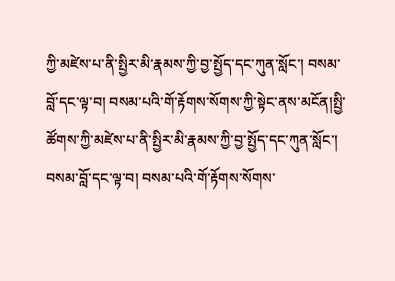ཀྱི་མཛེས་པ་ནི་སྤྱིར་མི་རྣམས་ཀྱི་བྱ་སྤྱོད་དང་ཀུན་སློང་། བསམ་བློ་དང་ལྟ་བ། བསམ་པའི་གོ་རྟོགས་སོགས་ཀྱི་སྟེང་ནས་མངོན།སྤྱི་ཚོགས་ཀྱི་མཛེས་པ་ནི་སྤྱིར་མི་རྣམས་ཀྱི་བྱ་སྤྱོད་དང་ཀུན་སློང་། བསམ་བློ་དང་ལྟ་བ། བསམ་པའི་གོ་རྟོགས་སོགས་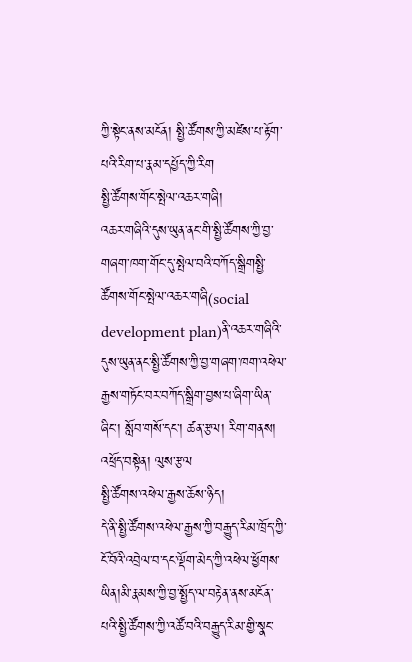ཀྱི་སྟེང་ནས་མངོན། སྤྱི་ཚོགས་ཀྱི་མཛེས་པ་རྟོག་པའི་རིག་པ་རྣམ་དཔྱོད་ཀྱི་རིག
སྤྱི་ཚོགས་གོང་སྤེལ་འཆར་གཞི།
འཆར་གཞིའི་དུས་ཡུན་ནང་གི་སྤྱི་ཚོགས་ཀྱི་བྱ་གཞག་ཁག་གོང་དུ་སྤེལ་བའི་བཀོད་སྒྲིགསྤྱི་ཚོགས་གོང་སྤེལ་འཆར་གཞི(social development plan)ནི་འཆར་གཞིའི་དུས་ཡུན་ནང་སྤྱི་ཚོགས་ཀྱི་བྱ་གཞག་ཁག་འཕེལ་རྒྱས་གཏོང་བར་བཀོད་སྒྲིག་བྱས་པ་ཞིག་ཡིན་ཞིང་། སློབ་གསོ་དང་། ཚན་རྩལ། རིག་གནས། འཕྲོད་བསྟེན། ལུས་རྩལ
སྤྱི་ཚོགས་འཕེལ་རྒྱས་ཆོས་ཉིད།
དེ་ནི་སྤྱི་ཚོགས་འཕེལ་རྒྱས་ཀྱི་བརྒྱུད་རིམ་ཁྲོད་ཀྱི་ངོ་བོའི་འབྲེལ་བ་དང་ལྡོག་མེད་ཀྱི་འཕེལ་ཕྱོགས་ཡིན།མི་རྣམས་ཀྱི་བྱ་སྤྱོད་ལ་བརྟེན་ནས་མངོན་པའི་སྤྱི་ཚོགས་ཀྱི་འཚོ་བའི་བརྒྱུད་རིམ་གྱི་སྣང་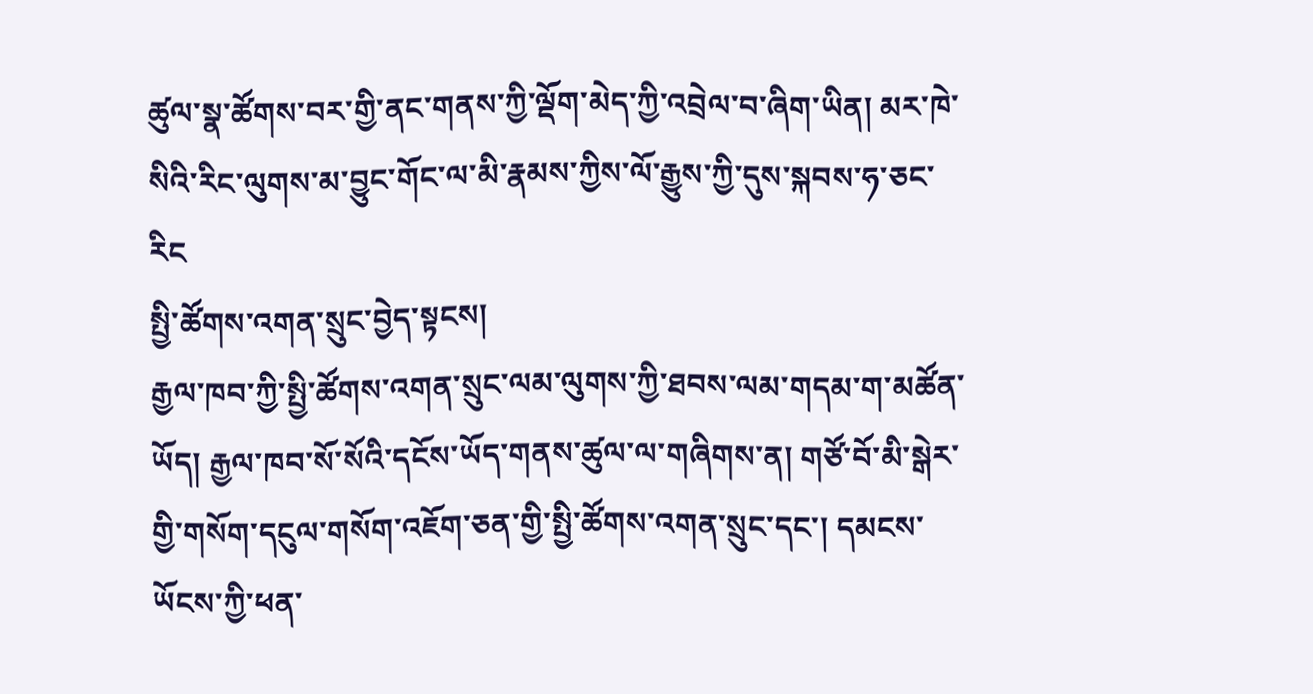ཚུལ་སྣ་ཚོགས་བར་གྱི་ནང་གནས་ཀྱི་ལྡོག་མེད་ཀྱི་འབྲེལ་བ་ཞིག་ཡིན། མར་ཁེ་སིའི་རིང་ལུགས་མ་བྱུང་གོང་ལ་མི་རྣམས་ཀྱིས་ལོ་རྒྱུས་ཀྱི་དུས་སྐབས་ཧ་ཅང་རིང
སྤྱི་ཚོགས་འགན་སྲུང་བྱེད་སྟངས།
རྒྱལ་ཁབ་ཀྱི་སྤྱི་ཚོགས་འགན་སྲུང་ལམ་ལུགས་ཀྱི་ཐབས་ལམ་གདམ་ག་མཚོན་ཡོད། རྒྱལ་ཁབ་སོ་སོའི་དངོས་ཡོད་གནས་ཚུལ་ལ་གཞིགས་ན། གཙོ་བོ་མི་སྒེར་གྱི་གསོག་དངུལ་གསོག་འཇོག་ཅན་གྱི་སྤྱི་ཚོགས་འགན་སྲུང་དང་། དམངས་ཡོངས་ཀྱི་ཕན་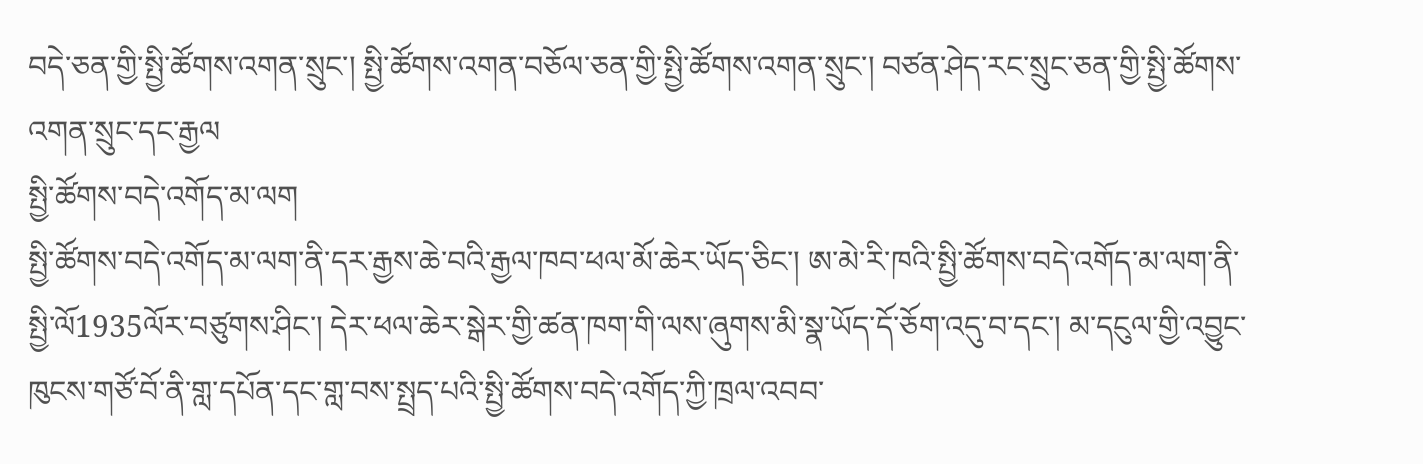བདེ་ཅན་གྱི་སྤྱི་ཚོགས་འགན་སྲུང་། སྤྱི་ཚོགས་འགན་བཅོལ་ཅན་གྱི་སྤྱི་ཚོགས་འགན་སྲུང་། བཙན་ཤེད་རང་སྲུང་ཅན་གྱི་སྤྱི་ཚོགས་འགན་སྲུང་དང་རྒྱལ
སྤྱི་ཚོགས་བདེ་འགོད་མ་ལག
སྤྱི་ཚོགས་བདེ་འགོད་མ་ལག་ནི་དར་རྒྱས་ཆེ་བའི་རྒྱལ་ཁབ་ཕལ་མོ་ཆེར་ཡོད་ཅིང་། ཨ་མེ་རི་ཁའི་སྤྱི་ཚོགས་བདེ་འགོད་མ་ལག་ནི་སྤྱི་ལོ1935ལོར་བཙུགས་ཤིང་། དེར་ཕལ་ཆེར་སྒེར་གྱི་ཚན་ཁག་གི་ལས་ཞུགས་མི་སྣ་ཡོད་དོ་ཅོག་འདུ་བ་དང་། མ་དངུལ་གྱི་འབྱུང་ཁུངས་གཙོ་བོ་ནི་གླ་དཔོན་དང་གླ་བས་སྤྲད་པའི་སྤྱི་ཚོགས་བདེ་འགོད་ཀྱི་ཁྲལ་འབབ་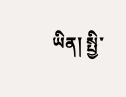ཡིན། སྤྱི་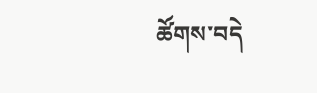ཚོགས་བདེ